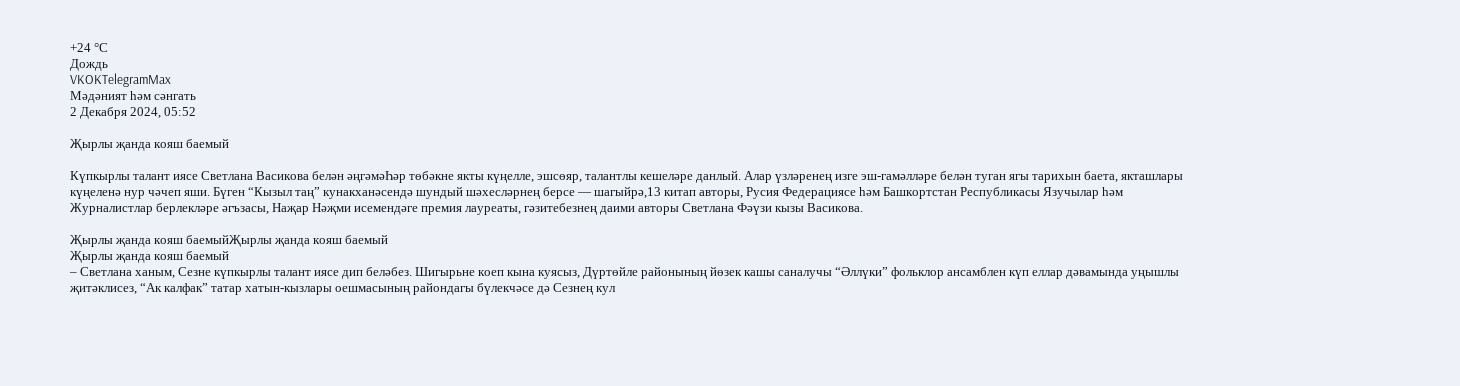+24 °С
Дождь
VKOKTelegramMax
Мәдәният һәм сәнгать
2 Декабря 2024, 05:52

Җырлы җанда кояш баемый

Күпкырлы талант иясе Светлана Васикова белән әңгәмәҺәр төбәкне якты күңелле, эшсөяр, талантлы кешеләре данлый. Алар үзләренең изге эш-гамәлләре белән туган ягы тарихын баета, якташлары күңеленә нур чәчеп яши. Бүген “Кызыл таң” кунакханәсендә шундый шәхесләрнең берсе — шагыйрә,13 китап авторы, Русия Федерациясе һәм Башкортстан Республикасы Язучылар һәм Журналистлар берлекләре әгъзасы, Наҗар Нәҗми исемендәге премия лауреаты, гәзитебезнең даими авторы Светлана Фәүзи кызы Васикова.

Җырлы җанда кояш баемыйҖырлы җанда кояш баемый
Җырлы җанда кояш баемый
– Светлана ханым, Сезне күпкырлы талант иясе дип беләбез. Шигырьне коеп кына куясыз, Дүртөйле районының йөзек кашы саналучы “Әллүки” фольклор ансамблен күп еллар дәвамында уңышлы җитәклисез, “Ак калфак” татар хатын-кызлары оешмасының райондагы бүлекчәсе дә Сезнең кул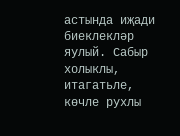астында иҗади биеклекләр яулый. Сабыр холыклы, итагатьле, көчле рухлы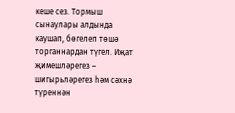кеше сез. Тормыш сынаулары алдында каушап, бөгелеп төшә торганнардан түгел. Иҗат җимешләрегез – шигырьләрегез һәм сәхнә түреннән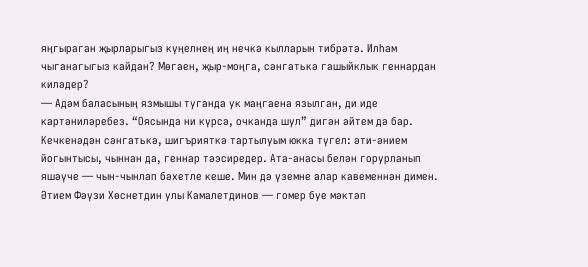яңгыраган җырларыгыз күңелнең иң нечкә кылларын тибрәтә. Илһам чыганагыгыз кайдан? Мөгаен, җыр-моңга, сәнгатькә гашыйклык геннардан киләдер?
— Адәм баласының язмышы туганда ук маңгаена язылган, ди иде картәниләребез. “Оясында ни күрсә, очканда шул” дигән әйтем дә бар. Кечкенәдән сәнгатькә, шигърияткә тартылуым юкка түгел: әти-әнием йогынтысы, чыннан да, геннар тәэсиредер. Ата-анасы белән горурланып яшәүче — чын-чынлап бәхетле кеше. Мин дә үземне алар кавеменнән димен.
Әтием Фәүзи Хөснетдин улы Камалетдинов — гомер буе мәктәп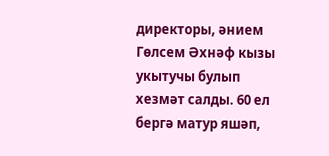директоры, әнием Гөлсем Әхнәф кызы укытучы булып хезмәт салды. 60 ел бергә матур яшәп,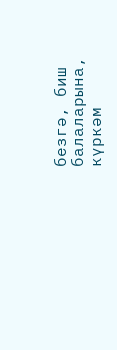безгә, биш балаларына, күркәм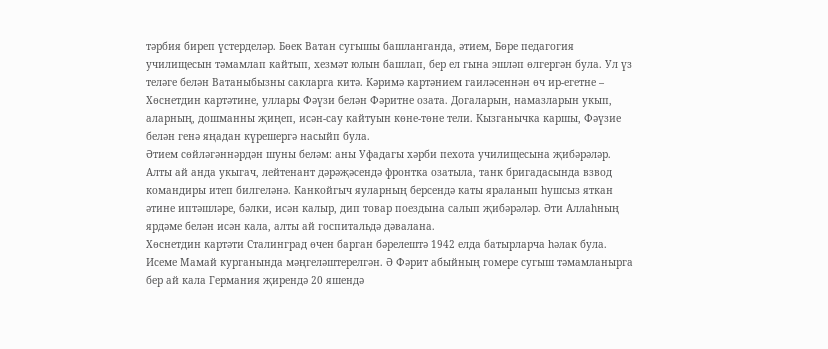тәрбия биреп үстерделәр. Бөек Ватан сугышы башланганда, әтием, Бөре педагогия училищесын тәмамлап кайтып, хезмәт юлын башлап, бер ел гына эшләп өлгергән була. Ул үз теләге белән Ватаныбызны сакларга китә. Кәримә картәнием гаиләсеннән өч ир-егетне – Хөснетдин картәтине, уллары Фәүзи белән Фәритне озата. Догаларын, намазларын укып, аларның, дошманны җиңеп, исән-сау кайтуын көне-төне тели. Кызганычка каршы, Фәүзие белән генә яңадан күрешергә насыйп була.
Әтием сөйләгәннәрдән шуны беләм: аны Уфадагы хәрби пехота училищесына җибәрәләр. Алты ай анда укыгач, лейтенант дәрәҗәсендә фронтка озатыла, танк бригадасында взвод командиры итеп билгеләнә. Канкойгыч яуларның берсендә каты яраланып һушсыз яткан әтине иптәшләре, бәлки, исән калыр, дип товар поездына салып җибәрәләр. Әти Аллаһның ярдәме белән исән кала, алты ай госпитальдә дәвалана.
Хөснетдин картәти Сталинград өчен барган бәрелештә 1942 елда батырларча һәлак була. Исеме Мамай курганында мәңгеләштерелгән. Ә Фәрит абыйның гомере сугыш тәмамланырга бер ай кала Германия җирендә 20 яшендә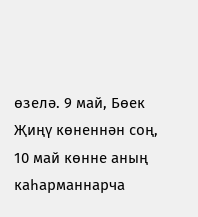өзелә. 9 май, Бөек Җиңү көненнән соң, 10 май көнне аның каһарманнарча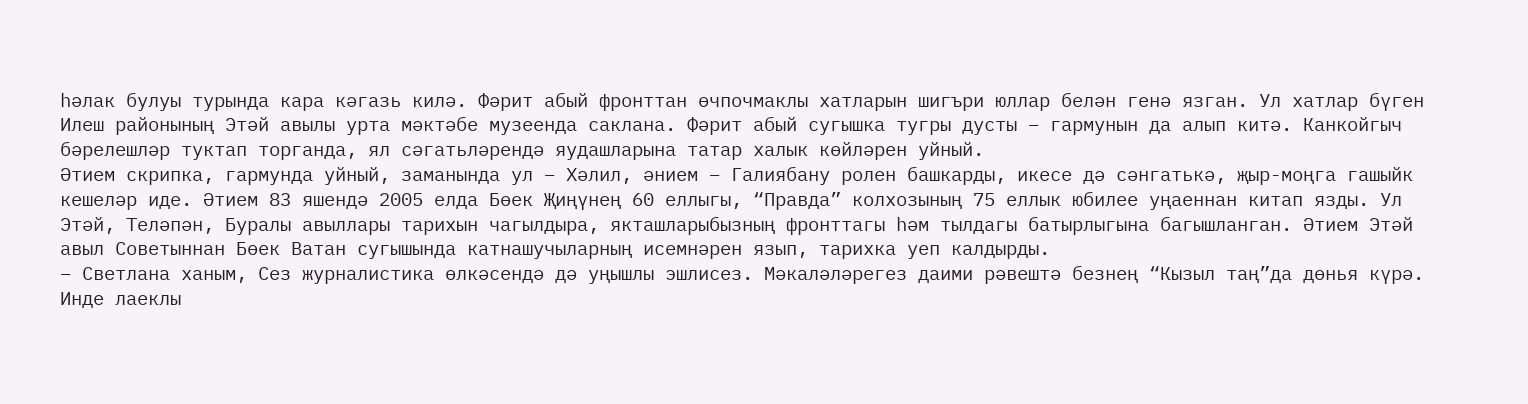һәлак булуы турында кара кәгазь килә. Фәрит абый фронттан өчпочмаклы хатларын шигъри юллар белән генә язган. Ул хатлар бүген Илеш районының Этәй авылы урта мәктәбе музеенда саклана. Фәрит абый сугышка тугры дусты – гармунын да алып китә. Канкойгыч бәрелешләр туктап торганда, ял сәгатьләрендә яудашларына татар халык көйләрен уйный.
Әтием скрипка, гармунда уйный, заманында ул – Хәлил, әнием – Галиябану ролен башкарды, икесе дә сәнгатькә, җыр-моңга гашыйк кешеләр иде. Әтием 83 яшендә 2005 елда Бөек Җиңүнең 60 еллыгы, “Правда” колхозының 75 еллык юбилее уңаеннан китап язды. Ул Этәй, Теләпән, Буралы авыллары тарихын чагылдыра, якташларыбызның фронттагы һәм тылдагы батырлыгына багышланган. Әтием Этәй авыл Советыннан Бөек Ватан сугышында катнашучыларның исемнәрен язып, тарихка уеп калдырды.
– Светлана ханым, Сез журналистика өлкәсендә дә уңышлы эшлисез. Мәкаләләрегез даими рәвештә безнең “Кызыл таң”да дөнья күрә. Инде лаеклы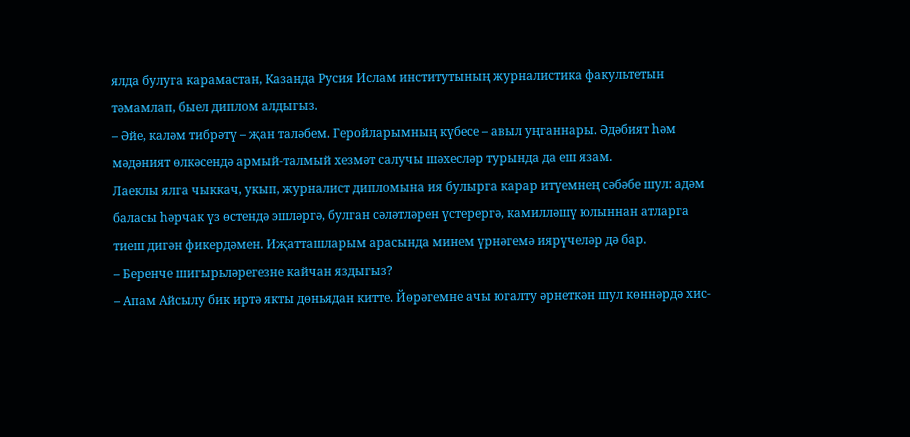ялда булуга карамастан, Казанда Русия Ислам институтының журналистика факультетын тәмамлап, быел диплом алдыгыз.
– Әйе, каләм тибрәтү – җан таләбем. Геройларымның күбесе – авыл уңганнары. Әдәбият һәм мәдәният өлкәсендә армый-талмый хезмәт салучы шәхесләр турында да еш язам.
Лаеклы ялга чыккач, укып, журналист дипломына ия булырга карар итүемнең сәбәбе шул: адәм баласы һәрчак үз өстендә эшләргә, булган сәләтләрен үстерергә, камилләшү юлыннан атларга тиеш дигән фикердәмен. Иҗатташларым арасында минем үрнәгемә иярүчеләр дә бар.
– Беренче шигырьләрегезне кайчан яздыгыз?
– Апам Айсылу бик иртә якты дөньядан китте. Йөрәгемне ачы югалту әрнеткән шул көннәрдә хис-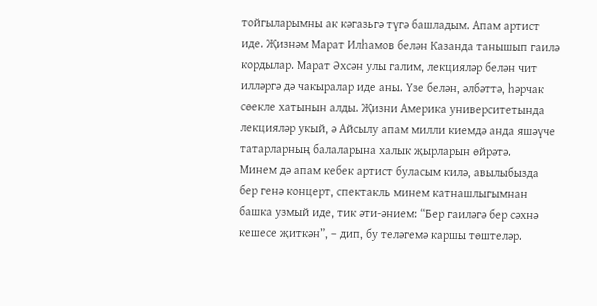тойгыларымны ак кәгазьгә түгә башладым. Апам артист иде. Җизнәм Марат Илһамов белән Казанда танышып гаилә кордылар. Марат Әхсән улы галим, лекцияләр белән чит илләргә дә чакыралар иде аны. Үзе белән, әлбәттә, һәрчак сөекле хатынын алды. Җизни Америка университетында лекцияләр укый, ә Айсылу апам милли киемдә анда яшәүче татарларның балаларына халык җырларын өйрәтә.
Минем дә апам кебек артист буласым килә, авылыбызда бер генә концерт, спектакль минем катнашлыгымнан башка узмый иде, тик әти-әнием: “Бер гаиләгә бер сәхнә кешесе җиткән”, – дип, бу теләгемә каршы төштеләр.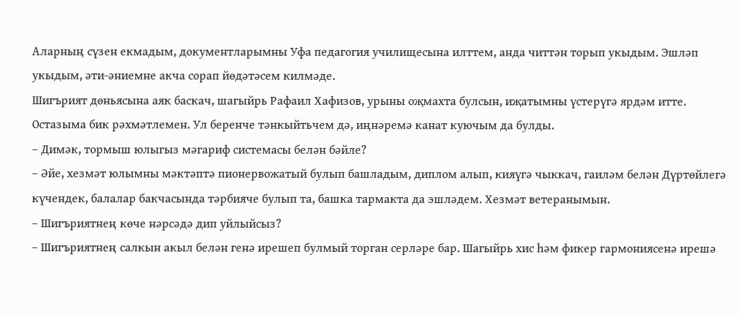Аларның сүзен екмадым, документларымны Уфа педагогия училищесына илттем, анда читтән торып укыдым. Эшләп укыдым, әти-әниемне акча сорап йөдәтәсем килмәде.
Шигърият дөньясына аяк баскач, шагыйрь Рафаил Хафизов, урыны оҗмахта булсын, иҗатымны үстерүгә ярдәм итте. Остазыма бик рәхмәтлемен. Ул беренче тәнкыйтьчем дә, иңнәремә канат куючым да булды.
– Димәк, тормыш юлыгыз мәгариф системасы белән бәйле?
– Әйе, хезмәт юлымны мәктәптә пионервожатый булып башладым, диплом алып, кияүгә чыккач, гаиләм белән Дүртөйлегә күчендек, балалар бакчасында тәрбияче булып та, башка тармакта да эшләдем. Хезмәт ветеранымын.
– Шигъриятнең көче нәрсәдә дип уйлыйсыз?
– Шигъриятнең салкын акыл белән генә ирешеп булмый торган серләре бар. Шагыйрь хис һәм фикер гармониясенә ирешә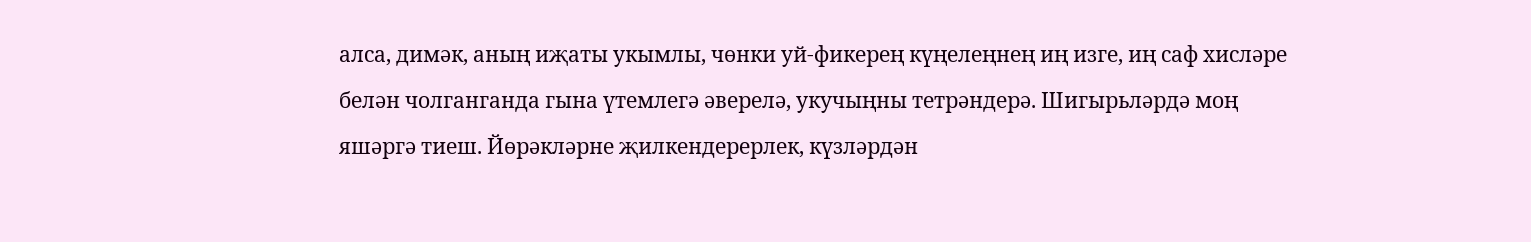алса, димәк, аның иҗаты укымлы, чөнки уй-фикерең күңелеңнең иң изге, иң саф хисләре белән чолганганда гына үтемлегә әверелә, укучыңны тетрәндерә. Шигырьләрдә моң яшәргә тиеш. Йөрәкләрне җилкендерерлек, күзләрдән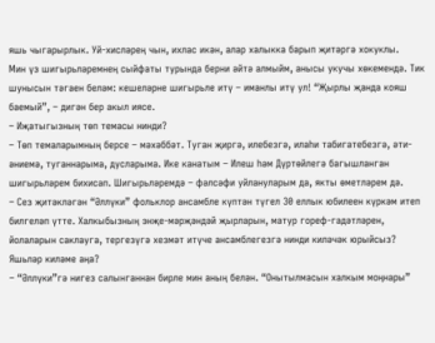яшь чыгарырлык. Уй-хисләрең чын, ихлас икән, алар халыкка барып җитәргә хокуклы.
Мин үз шигырьләремнең сыйфаты турында берни әйтә алмыйм, анысы укучы хөкемендә. Тик шунысын тәгаен беләм: кешеләрне шигырьле итү – иманлы итү ул! “Җырлы җанда кояш баемый”, – дигән бер акыл иясе.
– Иҗатыгызның төп темасы нинди?
– Төп темаларымның берсе – мәхәббәт. Туган җиргә, илебезгә, илаһи табигатебезгә, әти-әниемә, туганнарыма, дусларыма. Ике канатым – Илеш һәм Дүртөйлегә багышланган шигырьләрем бихисап. Шигырьләремдә – фәлсәфи уйлануларым да, якты өметләрем дә.
– Сез җитәкләгән “Әллүки” фольклор ансамбле күптән түгел 30 еллык юбилеен күркәм итеп билгеләп үтте. Халкыбызның энҗе-мәрҗәндәй җырларын, матур гореф-гадәтләрен, йолаларын саклауга, тергезүгә хезмәт итүче ансамблегезгә нинди киләчәк юрыйсыз? Яшьләр киләме аңа?
– “Әллүки”гә нигез салынганнан бирле мин аның белән. “Онытылмасын халкым моңнары”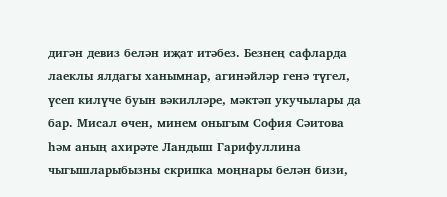дигән девиз белән иҗат итәбез. Безнең сафларда лаеклы ялдагы ханымнар, агинәйләр генә түгел, үсеп килүче буын вәкилләре, мәктәп укучылары да бар. Мисал өчен, минем оныгым София Сәитова һәм аның ахирәте Ландыш Гарифуллина чыгышларыбызны скрипка моңнары белән бизи,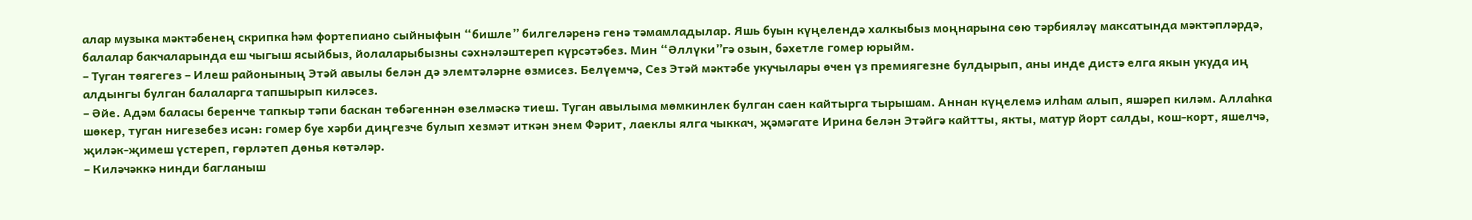алар музыка мәктәбенең скрипка һәм фортепиано сыйныфын “бишле” билгеләренә генә тәмамладылар. Яшь буын күңелендә халкыбыз моңнарына сөю тәрбияләү максатында мәктәпләрдә, балалар бакчаларында еш чыгыш ясыйбыз, йолаларыбызны сәхнәләштереп күрсәтәбез. Мин “Әллүки”гә озын, бәхетле гомер юрыйм.
– Туган төягегез – Илеш районының Этәй авылы белән дә элемтәләрне өзмисез. Белүемчә, Сез Этәй мәктәбе укучылары өчен үз премиягезне булдырып, аны инде дистә елга якын укуда иң алдынгы булган балаларга тапшырып киләсез.
– Әйе. Адәм баласы беренче тапкыр тәпи баскан төбәгеннән өзелмәскә тиеш. Туган авылыма мөмкинлек булган саен кайтырга тырышам. Аннан күңелемә илһам алып, яшәреп киләм. Аллаһка шөкер, туган нигезебез исән: гомер буе хәрби диңгезче булып хезмәт иткән энем Фәрит, лаеклы ялга чыккач, җәмәгате Ирина белән Этәйгә кайтты, якты, матур йорт салды, кош-корт, яшелчә, җиләк-җимеш үстереп, гөрләтеп дөнья көтәләр.
– Киләчәккә нинди багланыш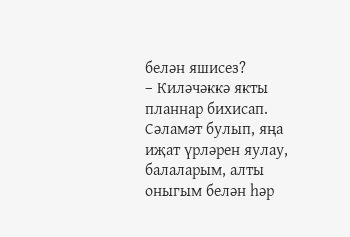белән яшисез?
– Киләчәккә якты планнар бихисап. Сәламәт булып, яңа иҗат үрләрен яулау, балаларым, алты оныгым белән һәр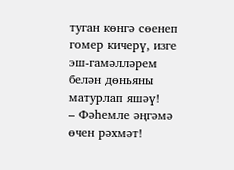туган көнгә сөенеп гомер кичерү, изге эш-гамәлләрем белән дөньяны матурлап яшәү!
– Фәһемле әңгәмә өчен рәхмәт!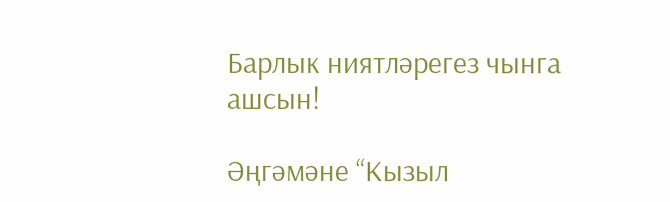Барлык ниятләрегез чынга ашсын!

Әңгәмәне “Кызыл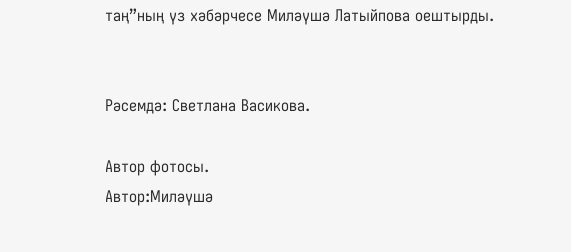таң”ның үз хәбәрчесе Миләүшә Латыйпова оештырды.


Рәсемдә: Светлана Васикова.

Автор фотосы.
Автор:Миләүшә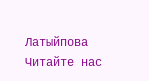Латыйпова
Читайте нас